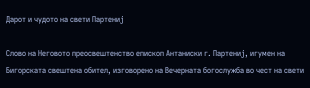Дарот и чудото на свети Партениј

Слово на Неговото преосвештенство епископ Антаниски г. Партениј, игумен на Бигорската свештена обител, изговорено на Вечерната богослужба во чест на свети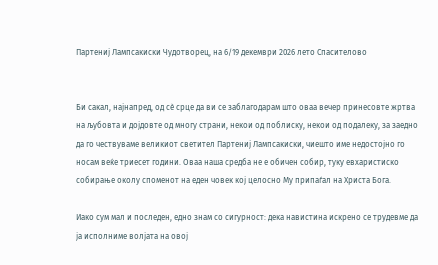Партениј Лампсакиски Чудотворец, на 6/19 декември 2026 лето Спасителово


Би сакал, најнапред, од сѐ срце да ви се заблагодарам што оваа вечер принесовте жртва на љубовта и дојдовте од многу страни, некои од поблиску, некои од подалеку, за заедно да го чествуваме великиот светител Партениј Лампсакиски, чиешто име недостојно го носам веќе триесет години. Оваа наша средба не е обичен собир, туку евхаристиско собирање околу споменот на еден човек кој целосно Му припаѓал на Христа Бога.

Иако сум мал и последен, едно знам со сигурност: дека навистина искрено се трудевме да ја исполниме волјата на овој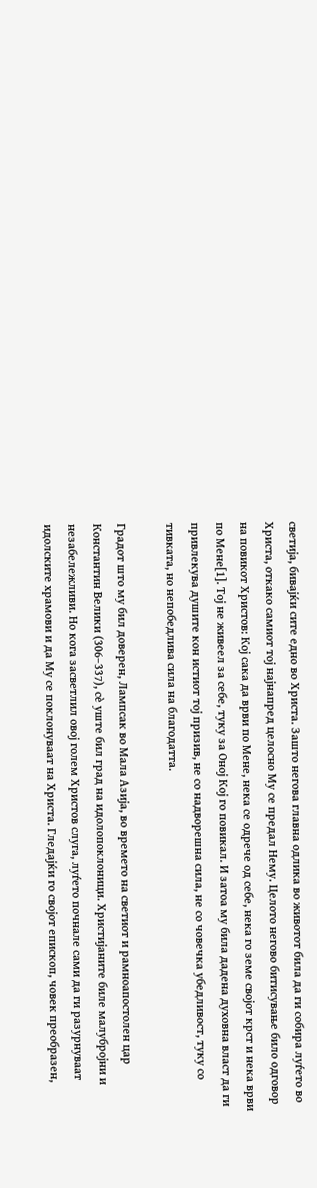светија, бивајќи сите едно во Христа. Зашто негова главна одлика во животот била да ги собира луѓето во Христа, откако самиот тој најнапред целосно Му се предал Нему. Целото негово битисување било одговор на повикот Христов: Кој сака да врви по Мене, нека се одрече од себе, нека го земе својот крст и нека врви по Мене[1]. Тој не живеел за себе, туку за Оној Кој го повикал. И затоа му била дадена духовна власт да ги привлекува душите кон истиот тој призив, не со надворешна сила, не со човечка убедливост, туку со тивката, но непобедлива сила на благодатта.

Градот што му бил доверен, Лампсак во Мала Азија, во времето на светиот и рамноапостолен цар Константин Велики (306–337), сè уште бил град на идолопоклоници. Христијаните биле малубројни и незабележливи. Но кога засветлил овој голем Христов слуга, луѓето почнале сами да ги разурнуваат идолските храмови и да Му се поклонуваат на Христа. Гледајќи го својот епископ, човек преобразен,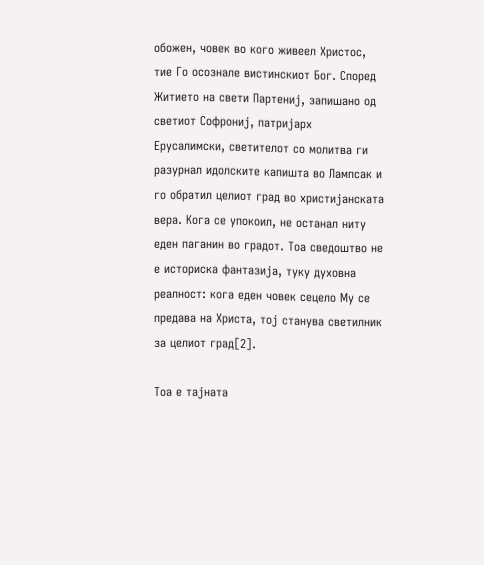обожен, човек во кого живеел Христос, тие Го осознале вистинскиот Бог. Според Житието на свети Партениј, запишано од светиот Софрониј, патријарх Ерусалимски, светителот со молитва ги разурнал идолските капишта во Лампсак и го обратил целиот град во христијанската вера. Кога се упокоил, не останал ниту еден паганин во градот. Тоа сведоштво не е историска фантазија, туку духовна реалност: кога еден човек сецело Му се предава на Христа, тој станува светилник за целиот град[2].

Тоа е тајната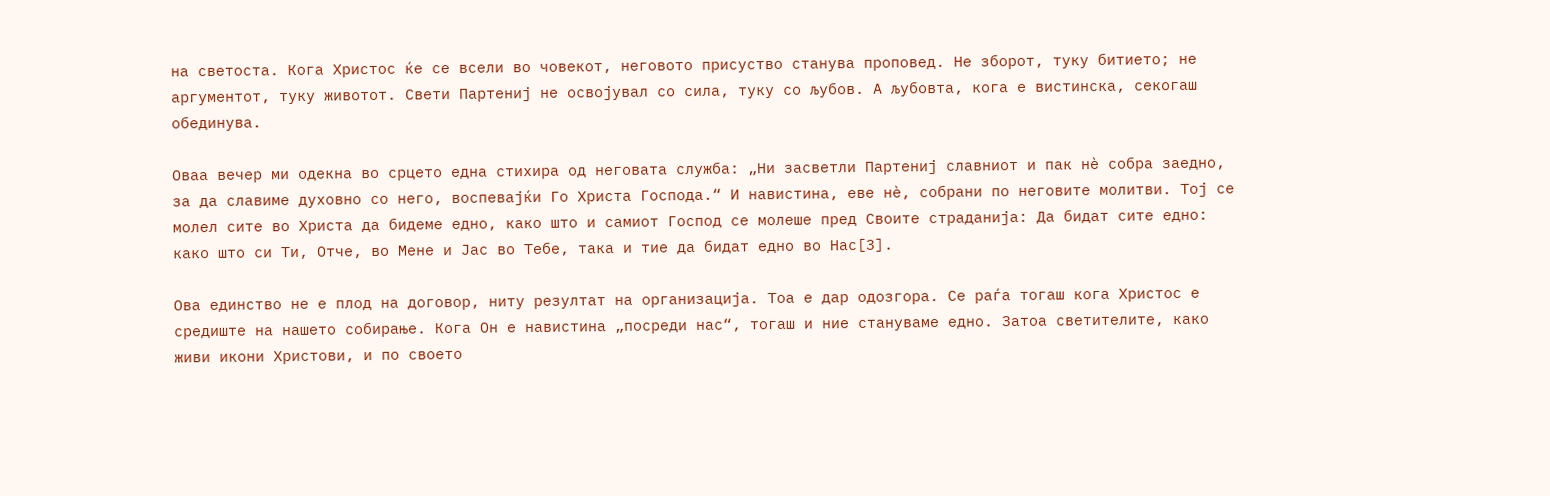на светоста. Кога Христос ќе се всели во човекот, неговото присуство станува проповед. Не зборот, туку битието; не аргументот, туку животот. Свети Партениј не освојувал со сила, туку со љубов. А љубовта, кога е вистинска, секогаш обединува.

Оваа вечер ми одекна во срцето една стихира од неговата служба: „Ни засветли Партениј славниот и пак нѐ собра заедно, за да славиме духовно со него, воспевајќи Го Христа Господа.“ И навистина, еве нè, собрани по неговите молитви. Тој се молел сите во Христа да бидеме едно, како што и самиот Господ се молеше пред Своите страданија: Да бидат сите едно: како што си Ти, Отче, во Мене и Јас во Тебе, така и тие да бидат едно во Нас[3].

Ова единство не е плод на договор, ниту резултат на организација. Тоа е дар одозгора. Се раѓа тогаш кога Христос е средиште на нашето собирање. Кога Он е навистина „посреди нас“, тогаш и ние стануваме едно. Затоа светителите, како живи икони Христови, и по своето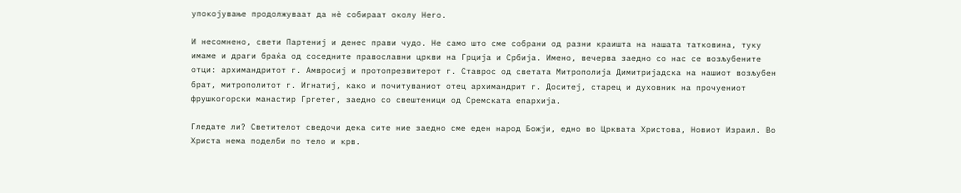упокојување продолжуваат да нè собираат околу Него.

И несомнено, свети Партениј и денес прави чудо. Не само што сме собрани од разни краишта на нашата татковина, туку имаме и драги браќа од соседните православни цркви на Грција и Србија. Имено, вечерва заедно со нас се возљубените отци: архимандритот г. Амвросиј и протопрезвитерот г. Ставрос од светата Митрополија Димитријадска на нашиот возљубен брат, митрополитот г. Игнатиј, како и почитуваниот отец архимандрит г. Доситеј, старец и духовник на прочуениот фрушкогорски манастир Гргетег, заедно со свештеници од Сремската епархија.

Гледате ли? Светителот сведочи дека сите ние заедно сме еден народ Божји, едно во Црквата Христова, Новиот Израил. Во Христа нема поделби по тело и крв.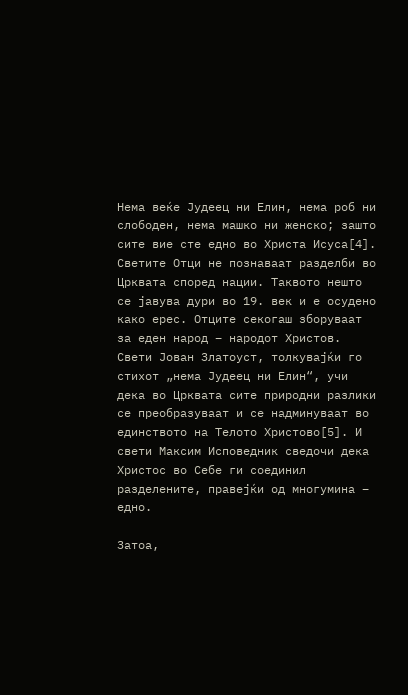Нема веќе Јудеец ни Елин, нема роб ни слободен, нема машко ни женско; зашто сите вие сте едно во Христа Исуса[4]. Светите Отци не познаваат разделби во Црквата според нации. Таквото нешто се јавува дури во 19. век и е осудено како ерес. Отците секогаш зборуваат за еден народ – народот Христов. Свети Јован Златоуст, толкувајќи го стихот „нема Јудеец ни Елин“, учи дека во Црквата сите природни разлики се преобразуваат и се надминуваат во единството на Телото Христово[5]. И свети Максим Исповедник сведочи дека Христос во Себе ги соединил разделените, правејќи од многумина – едно.

Затоа,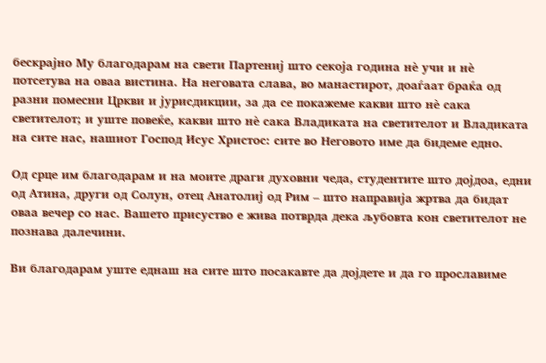бескрајно Му благодарам на свети Партениј што секоја година нè учи и нѐ потсетува на оваа вистина. На неговата слава, во манастирот, доаѓаат браќа од разни помесни Цркви и јурисдикции, за да се покажеме какви што нè сака светителот; и уште повеќе, какви што нè сака Владиката на светителот и Владиката на сите нас, нашиот Господ Исус Христос: сите во Неговото име да бидеме едно.

Од срце им благодарам и на моите драги духовни чеда, студентите што дојдоа, едни од Атина, други од Солун, отец Анатолиј од Рим – што направија жртва да бидат оваа вечер со нас. Вашето присуство е жива потврда дека љубовта кон светителот не познава далечини.

Ви благодарам уште еднаш на сите што посакавте да дојдете и да го прославиме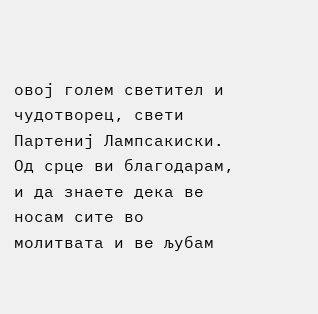овој голем светител и чудотворец, свети Партениј Лампсакиски. Од срце ви благодарам, и да знаете дека ве носам сите во молитвата и ве љубам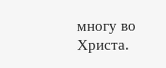многу во Христа.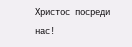Христос посреди нас!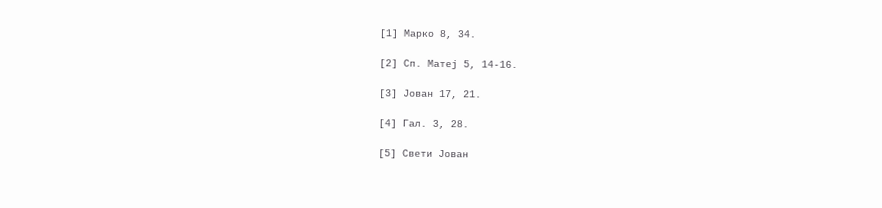[1] Марко 8, 34.

[2] Сп. Матеј 5, 14-16.

[3] Јован 17, 21.

[4] Гал. 3, 28.

[5] Свети Јован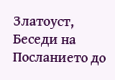Златоуст, Беседи на Посланието до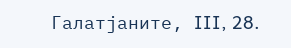Галатјаните, III, 28.